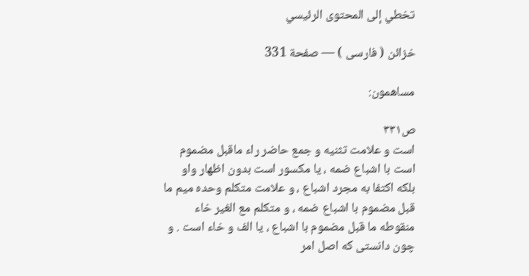تخطي إلى المحتوى الرئيسي

خزائن ( فارسى ) — صفحة 331

مساهمون:

ص٣٣١
است و علامت تثنيه و جمع حاضر راء ماقبل مضموم است با اشباع ضمه ، يا مكسور است بدون اظهار واو بلكه اكتفا به مجرد اشباع ، و علامت متكلم وحده ميم ما قبل مضموم با اشباع ضمه ، و متكلم مع الغير خاء منقوطه ما قبل مضموم با اشباع ، يا الف و خاء است . و چون دانستى كه اصل امر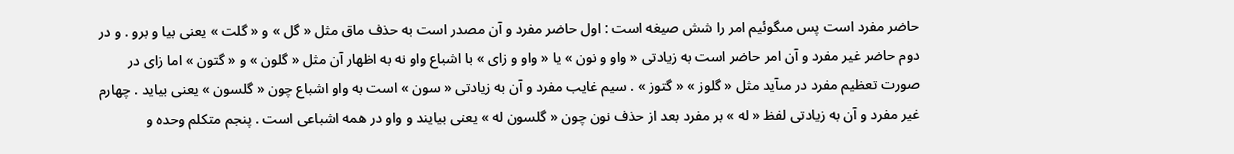حاضر مفرد است پس مىگوئيم امر را شش صيغه است : اول حاضر مفرد و آن مصدر است به حذف ماق مثل « گل » و « گلت » يعنى بيا و برو . و در دوم حاضر غير مفرد و آن امر حاضر است به زيادتى « واو و نون » يا « واو و زاى » با اشباع واو نه به اظهار آن مثل « گلون » و « گتون » اما زاى در صورت تعظيم مفرد در مىآيد مثل « گلوز » « گتوز » . سيم غايب مفرد و آن به زيادتى « سون » است به واو اشباع چون « گلسون » يعنى بيايد . چهارم غير مفرد و آن به زيادتى لفظ « له » بر مفرد بعد از حذف نون چون « گلسون له » يعنى بيايند و واو در همه اشباعى است . پنجم متكلم وحده و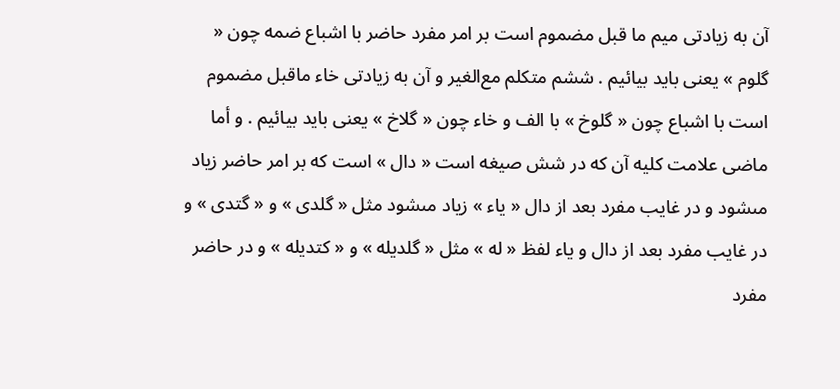آن به زيادتى ميم ما قبل مضموم است بر امر مفرد حاضر با اشباع ضمه چون « گلوم » يعنى بايد بيائيم . ششم متكلم مع‌الغير و آن به زيادتى خاء ماقبل مضموم است با اشباع چون « گلوخ » با الف و خاء چون « گلاخ » يعنى بايد بيائيم . و أما ماضى علامت كليه آن كه در شش صيغه است « دال » است كه بر امر حاضر زياد مىشود و در غايب مفرد بعد از دال « ياء » زياد مىشود مثل « گلدى » و « گتدى » و در غايب مفرد بعد از دال و ياء لفظ « له » مثل « گلديله » و « كتديله » و در حاضر مفرد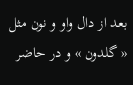بعد از دال واو و نون مثل « گلدون » و در حاضر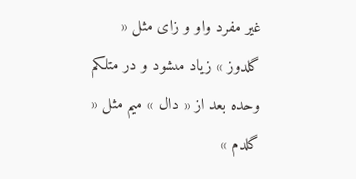غير مفرد واو و زاى مثل « گلدوز » زياد مىشود و در متلكم وحده بعد از « دال » ميم مثل « گلدم »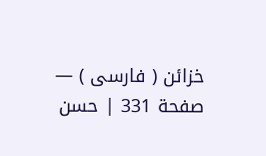خزائن ( فارسى ) — صفحة 331 | حسن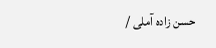حسن زاده آملى /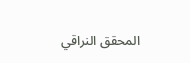المحقق النراقي